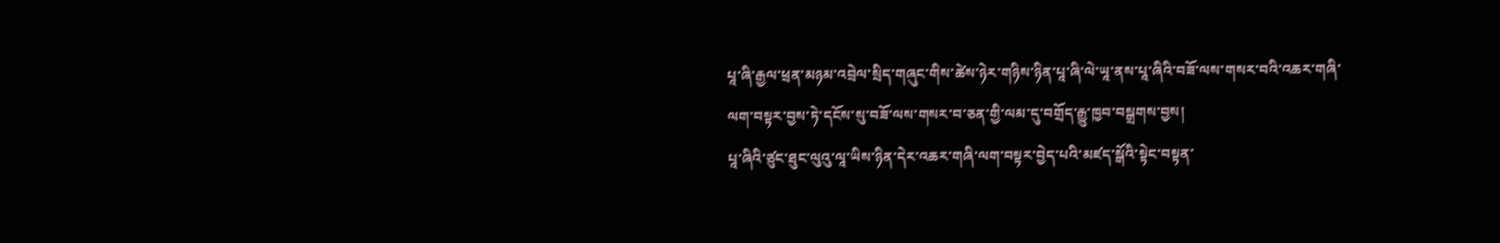པཱ་ཞི་རྒྱལ་ཕྲན་མཉམ་འབྲེལ་སྲིད་གཞུང་གིས་ཚེས་ཉེར་གཉིས་ཉིན་པཱ་ཞི་ལེ་ཡཱ་ནས་པཱ་ཞིའི་བཟོ་ལས་གསར་བའི་འཆར་གཞི་ལག་བསྟར་བྱས་ཏེ་དངོས་སུ་བཟོ་ལས་གསར་བ་ཅན་གྱི་ལམ་དུ་བགྲོད་རྒྱུ་ཁྱབ་བསྒྲགས་བྱས།
པཱ་ཞིའི་ཙུང་ཐུང་ལུའུ་ལཱ་ཡིས་ཉིན་དེར་འཆར་གཞི་ལག་བསྟར་བྱེད་པའི་མཛད་སྒོའི་སྟེང་བསྟན་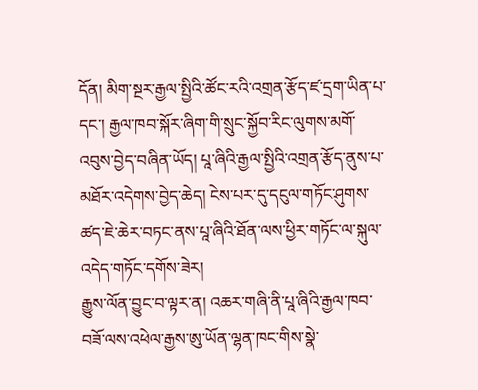དོན། མིག་སྔར་རྒྱལ་སྤྱིའི་ཚོང་རའི་འགྲན་རྩོད་ཛ་དྲག་ཡིན་པ་དང་། རྒྱལ་ཁབ་སྐོར་ཞིག་གི་སྲུང་སྐྱོབ་རིང་ལུགས་མགོ་འབུས་བྱེད་བཞིན་ཡོད། པཱ་ཞིའི་རྒྱལ་སྤྱིའི་འགྲན་རྩོད་ནུས་པ་མཐོར་འདེགས་བྱེད་ཆེད། ངེས་པར་དུ་དངུལ་གཏོང་ཤུགས་ཚད་ཇེ་ཆེར་བཏང་ནས་པཱ་ཞིའི་ཐོན་ལས་ཕྱིར་གཏོང་ལ་སྐུལ་འདེད་གཏོང་དགོས་ཟེར།
རྒྱུས་ལོན་བྱུང་བ་ལྟར་ན། འཆར་གཞི་ནི་པཱ་ཞིའི་རྒྱལ་ཁབ་བཟོ་ལས་འཕེལ་རྒྱས་ཨུ་ཡོན་ལྷན་ཁང་གིས་སྣེ་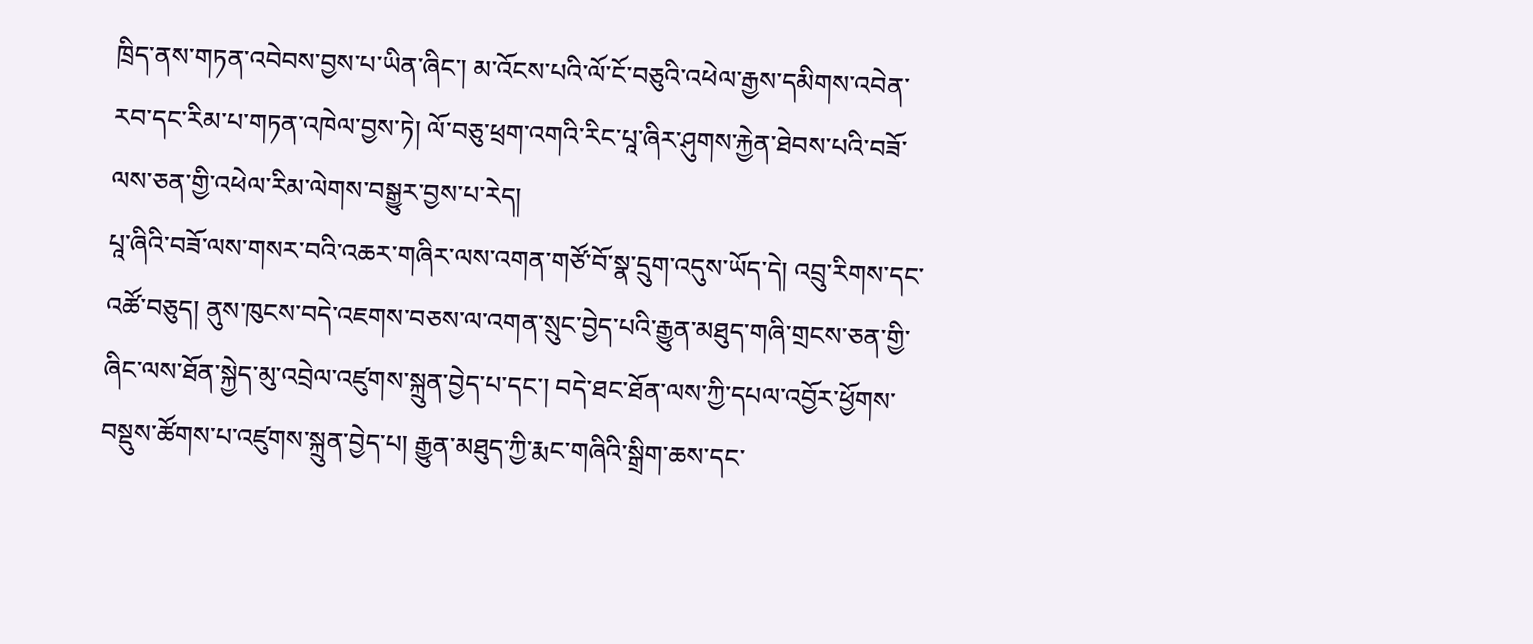ཁྲིད་ནས་གཏན་འབེབས་བྱས་པ་ཡིན་ཞིང་། མ་འོངས་པའི་ལོ་ངོ་བཅུའི་འཕེལ་རྒྱས་དམིགས་འབེན་རབ་དང་རིམ་པ་གཏན་འཁེལ་བྱས་ཏེ། ལོ་བཅུ་ཕྲག་འགའི་རིང་པཱ་ཞིར་ཤུགས་རྐྱེན་ཐེབས་པའི་བཟོ་ལས་ཅན་གྱི་འཕེལ་རིམ་ལེགས་བསྒྱུར་བྱས་པ་རེད།
པཱ་ཞིའི་བཟོ་ལས་གསར་བའི་འཆར་གཞིར་ལས་འགན་གཙོ་བོ་སྣ་དྲུག་འདུས་ཡོད་དེ། འབྲུ་རིགས་དང་འཚོ་བཅུད། ནུས་ཁུངས་བདེ་འཇགས་བཅས་ལ་འགན་སྲུང་བྱེད་པའི་རྒྱུན་མཐུད་གཞི་གྲངས་ཅན་གྱི་ཞིང་ལས་ཐོན་སྐྱེད་མུ་འབྲེལ་འཛུགས་སྐྲུན་བྱེད་པ་དང་། བདེ་ཐང་ཐོན་ལས་ཀྱི་དཔལ་འབྱོར་ཕྱོགས་བསྡུས་ཚོགས་པ་འཛུགས་སྐྲུན་བྱེད་པ། རྒྱུན་མཐུད་ཀྱི་རྨང་གཞིའི་སྒྲིག་ཆས་དང་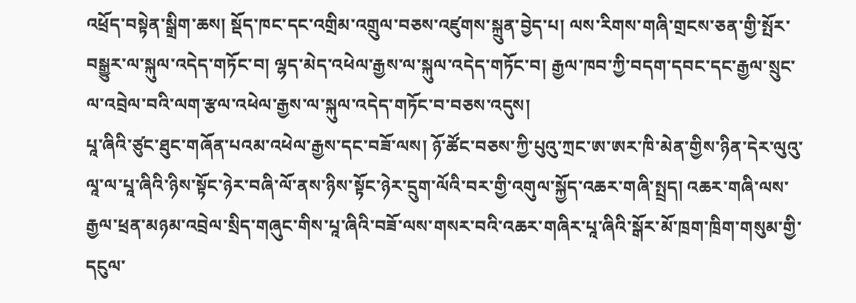འཕྲོད་བསྟེན་སྒྲིག་ཆས། སྡོད་ཁང་དང་འགྲིམ་འགྲུལ་བཅས་འཛུགས་སྐྲུན་བྱེད་པ། ལས་རིགས་གཞི་གྲངས་ཅན་གྱི་སྤོར་བསྒྱུར་ལ་སྐུལ་འདེད་གཏོང་བ། ལྷད་མེད་འཕེལ་རྒྱས་ལ་སྐུལ་འདེད་གཏོང་བ། རྒྱལ་ཁབ་ཀྱི་བདག་དབང་དང་རྒྱལ་སྲུང་ལ་འབྲེལ་བའི་ལག་རྩལ་འཕེལ་རྒྱས་ལ་སྐུལ་འདེད་གཏོང་བ་བཅས་འདུས།
པཱ་ཞིའི་ཙུང་ཐུང་གཞོན་པའམ་འཕེལ་རྒྱས་དང་བཟོ་ལས། ཉོ་ཚོང་བཅས་ཀྱི་པུའུ་ཀྲང་ཨ་ཨར་ཁི་མེན་གྱིས་ཉིན་དེར་ལུའུ་ལཱ་ལ་པཱ་ཞིའི་ཉིས་སྟོང་ཉེར་བཞི་ལོ་ནས་ཉིས་སྟོང་ཉེར་དྲུག་ལོའི་བར་གྱི་འགུལ་སྐྱོད་འཆར་གཞི་སྤྲད། འཆར་གཞི་ལས་རྒྱལ་ཕྲན་མཉམ་འབྲེལ་སྲིད་གཞུང་གིས་པཱ་ཞིའི་བཟོ་ལས་གསར་བའི་འཆར་གཞིར་པཱ་ཞིའི་སྒོར་མོ་ཁྲག་ཁྲིག་གསུམ་གྱི་དངུལ་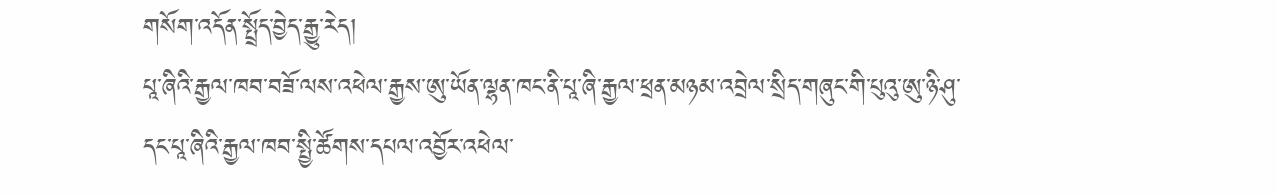གསོག་འདོན་སྤྲོད་བྱེད་རྒྱུ་རེད།
པཱ་ཞིའི་རྒྱལ་ཁབ་བཟོ་ལས་འཕེལ་རྒྱས་ཨུ་ཡོན་ལྷན་ཁང་ནི་པཱ་ཞི་རྒྱལ་ཕྲན་མཉམ་འབྲེལ་སྲིད་གཞུང་གི་པུའུ་ཨུ་ཉི་ཤུ་དང་པཱ་ཞིའི་རྒྱལ་ཁབ་སྤྱི་ཚོགས་དཔལ་འབྱོར་འཕེལ་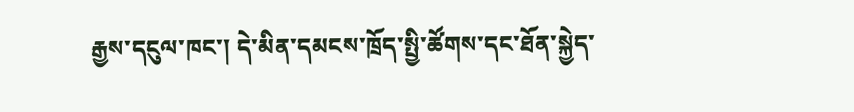རྒྱས་དངུལ་ཁང་། དེ་མིན་དམངས་ཁྲོད་སྤྱི་ཚོགས་དང་ཐོན་སྐྱེད་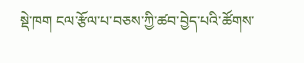སྡེ་ཁག ངལ་རྩོལ་པ་བཅས་ཀྱི་ཚབ་བྱེད་པའི་ཚོགས་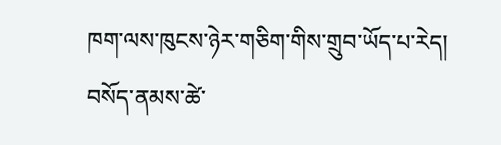ཁག་ལས་ཁུངས་ཉེར་གཅིག་གིས་གྲུབ་ཡོད་པ་རེད།
བསོད་ནམས་ཚེ་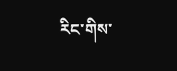རིང་གིས་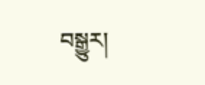བསྒྱུར།